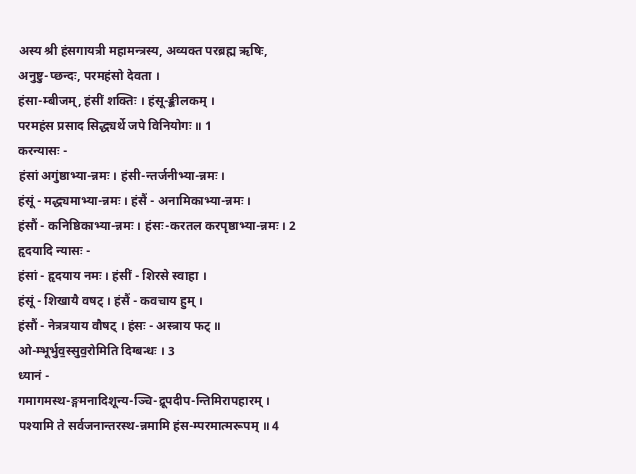अस्य श्री हंसगायत्री महामन्त्रस्य, अव्यक्त परब्रह्म ऋषिः,
अनुष्टु-प्छन्दः, परमहंसो देवता ।
हंसा-म्बीजम्, हंसीं शक्तिः । हंसू-ङ्कीलकम् ।
परमहंस प्रसाद सिद्ध्यर्थे जपे विनियोगः ॥ 1
करन्यासः -
हंसां अगुंष्ठाभ्या-न्नमः । हंसी-न्तर्जनीभ्या-न्नमः ।
हंसूं - मद्ध्यमाभ्या-न्नमः । हंसैं - अनामिकाभ्या-न्नमः ।
हंसौं - कनिष्ठिकाभ्या-न्नमः । हंसः-करतल करपृष्ठाभ्या-न्नमः । 2
हृदयादि न्यासः -
हंसां - हृदयाय नमः । हंसीं - शिरसे स्वाहा ।
हंसूं - शिखायै वषट् । हंसैं - कवचाय हुम् ।
हंसौं - नेत्रत्रयाय वौषट् । हंसः - अस्त्राय फट् ॥
ओ-म्भूर्भुव॒स्सुव॒रोमिति दिग्बन्धः । 3
ध्यानं -
गमागमस्थ-ङ्गमनादिशून्य-ञ्चि-द्रूपदीप-न्तिमिरापहारम् ।
पश्यामि ते सर्वजनान्तरस्थ-न्नमामि हंस-म्परमात्मरूपम् ॥ 4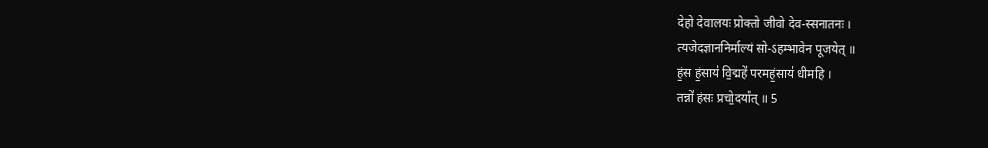देहो देवालयः प्रोक्तो जीवो देव-स्सनातनः ।
त्यजेदज्ञाननिर्माल्यं सो-ऽहम्भावेन पूजयेत् ॥
हं॒स हं॒साय॑ वि॒द्महे॑ परमहं॒साय॑ धीमहि ।
तन्नो॑ हंसः प्रचो॒दया᳚त् ॥ 5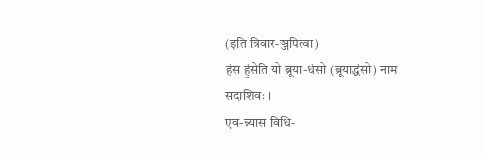(इति त्रिवार-ञ्जपित्वा)
हंस हं॒सेति यो ब्रूया-धंसो (ब्रूयाद्धंसो) नाम सदाशिवः ।
एव-न्न्यास विधि-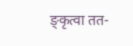ङ्कृत्वा तत-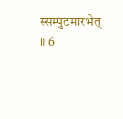स्सम्पुटमारभेत् ॥ 6